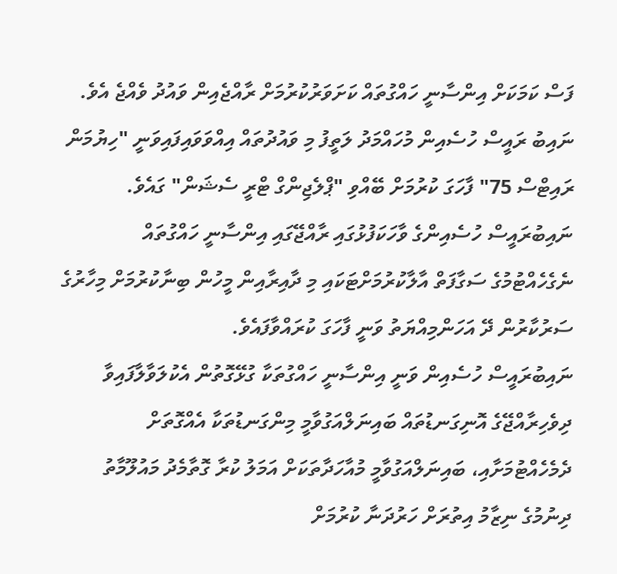ފަސް ކަމަކަށް އިންސާނީ ހައްގުތައް ކަށަވަރުކުރުމަށް ރާއްޖެއިން ވައުދު ވެއްޖެ އެވެ.
ނައިބު ރައީސް ހުސެއިން މުހައްމަދު ލަތީފު މި ވައުދުތައް އިއްވަވައިފައިވަނީ "ހިޔުމަން ރައިޓްސް 75" ފާހަގަ ކުރުމަށް ބޭއްވި "ޕްލެޖިންގް ޓްރީ ސެޝަން" ގައެވެ.
ނައިބުރައީސް ހުސެއިންގެ ވާހަކަފުޅުގައި ރާއްޖޭގައި އިންސާނީ ހައްގުތައް ނެގެހެއްޓުމުގެ ސަގާފަތް އާލާކުރުމަށްޓަކައި މި ދާއިރާއިން މީހުން ބިނާކުރުމަށް މިހާރުގެ ސަރުކާރުން ދޭ އަހަންމިއްޔަތު ވަނީ ފާހަގަ ކުރައްވާފައެވެ.
ނައިބުރައީސް ހުސެއިން ވަނީ އިންސާނީ ހައްގުތަކާ ގުޅޭގޮތުން އެކުލަވާލާފައިވާ ދިވެހިރާއްޖޭގެ އޮނިގަނޑުތައް ބައިނަލްއަގުވާމީ މިންގަނޑުތަކާ އެއްގޮތަށް ދެމެހެއްޓުމަށާއި، ބައިނަލްއަގުވާމީ މުއާހަދާތަކަށް އަމަލު ކުރާ ގޮތާމެދު މައުލޫމާތު ދިނުމުގެ ނިޒާމު އިތުރަށް ހަރުދަނާ ކުރުމަށް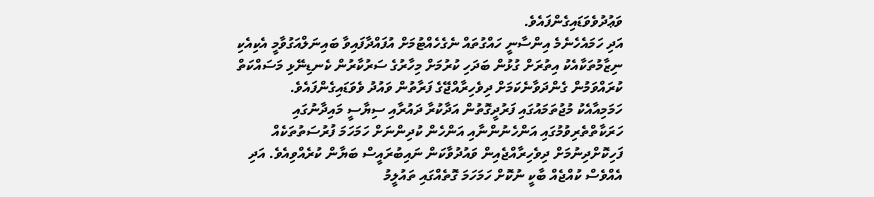ވަޢުދުވެވަޑައިގެންފައެވެ.
އަދި ހަމައެހެނެމެ އިންސާނީ ހައްގުތައް ނެގެހެއްޓުމަށް އުފައްދާފައިވާ ބައިނަލްއަގުވާމީ އެކިއެކި ނިޒާމުތަކާއެކު އިތުރަށް ގުޅުން ބަދަހި ކުރުމަށް މިހާރުގެ ސަރުކާރުން ކެނޑިނޭޅި މަސައްކަތް ކުރައްވަމުން ގެންދަވާނެކަމަށް ދިވެހިރާއްޖޭގެ ފަރާތުން ވައުދު ވެވަޑައިގެންފައެވެ.
ހަމަމިއާއެކު މުޖުތަމައުގައި ފަރުދީގޮތުން އަދާކުރާ ދައުރާއި ސިޔާސީ މައިދާނުގައި ހަރަކާތްތެރިވުމުގައި އަންހެނުންނާއި އަންހެން ކުދިންނަށް ހަމަހަމަ ފުރުސަތުތަކެއް ފަހިކޮށްދިނުމަށް ދިވެހިރާއްޖެއިން ވައުދުވާކަން ނައިބުރައީސް ބަޔާން ކުރެއްވިއެވެ. އަދި އެއްވެސް ކުއްޖެއް ބާކީ ނުކޮށް ހަމަހަމަ ގޮތެއްގައި ތައުލީމު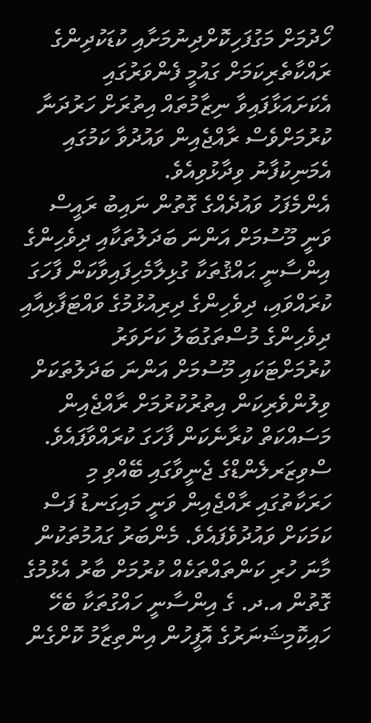ހޯދުމަށް މަގުފަހިކޮށްދިނުމަށާއި ކުޑަކުދިންގެ ރައްކާތެރިކަމަށް ގައުމީ ފެންވަރުގައި އެކަށައަޅާފައިވާ ނިޒާމުތައް އިތުރަށް ހަރުދަނާ ކުރުމަށްވެސް ރާއްޖެއިން ވައުދުވާ ކަމުގައި އެމަނިކުފާނު ވިދާޅުވިއެވެ.
އެންމެފަހު ވައުދެއްގެ ގޮތުން ނައިބު ރައީސް ވަނީ މޫސުމަށް އަންނަ ބަދަލުތަކާއި ދިވެހިންގެ އިންސާނީ ޙައްޤުތަކާ ގުޅިލާމެހިފައިވާކަން ފާހަގަ ކުރައްވައި، ދިވެހިންގެ ދިރިއުޅުމުގެ ވައްޓަފާޅިއާއި ދިވެހިންގެ މުސްތަގުބަލު ކަށަވަރު ކުރުމަށްޓަކައި މޫސުމަށް އަންނަ ބަދަލުތަކަށް ވިލުންވެރިކަން އިތުރުކުރުމަށް ރާއްޖެއިން މަސައްކަތް ކުރާނެކަން ފާހަގަ ކުރައްވާފައެވެ.
ސްވިޒަރލެންޑްގެ ޖެނީވާގައި ބޭއްވި މި ހަރަކާތުގައި ރާއްޖެއިން ވަނީ މައިގަނޑު ފަސް ކަމަކަށް ވައުދުވެފައެވެ. މެންބަރު ގައުމުތަކުން މާނަ ހުރި ކަންތައްތަކެއް ކުރުމަށް ބާރު އެޅުމުގެ ގޮތުން އ.ދ. ގެ އިންސާނީ ހައްގުތަކާ ބެހޭ ހައިކޮމިޝަނަރުގެ އޮފީހުން އިންތިޒާމު ކޮށްގެން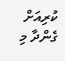ކުރިއަށް ގެންދާ މި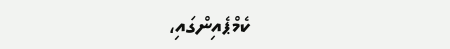ކެމްޕެއިންގައި،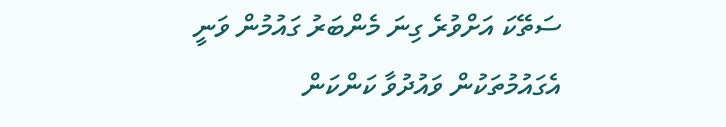ސަތޭކަ އަށްވުރެ ގިނަ މެންބަރު ގައުމުން ވަނީ އެގައުމުތަކުން ވައުދުވާ ކަންކަން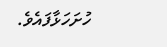ހުށަހަޅާފައެވެ.